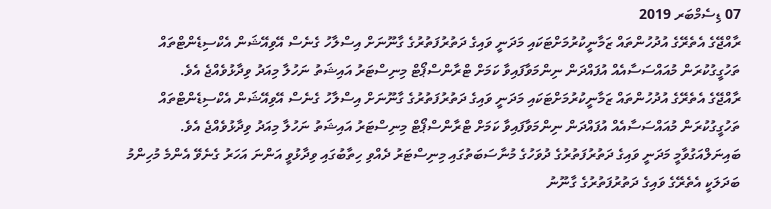07 ޑިސެމްބަރ 2019
ރާއްޖޭގެ އެތެރޭގެ އުދުހުންތައް ޒަމާނީކުރުމަށްޓަކައި މަދަނީ ވައިގެ ދަތުރުފަތުރުގެ ގާނޫނަށް އިސްލާހު ގެނެސް އޭވިއޭޝަން އެކްސިޑެންޓްތައް ތަހުގީގުކުރަން މުއައްސަސާއެއް އުފައްދަން ނިންމަވާފައިވާ ކަމަށް ޓްރާންސްޕޯޓް މިނިސްޓަރު އައިޝަތު ނަހުލާ މިއަދު ވިދާޅުވެއްޖެ އެވެ.
ރާއްޖޭގެ އެތެރޭގެ އުދުހުންތައް ޒަމާނީކުރުމަށްޓަކައި މަދަނީ ވައިގެ ދަތުރުފަތުރުގެ ގާނޫނަށް އިސްލާހު ގެނެސް އޭވިއޭޝަން އެކްސިޑެންޓްތައް ތަހުގީގުކުރަން މުއައްސަސާއެއް އުފައްދަން ނިންމަވާފައިވާ ކަމަށް ޓްރާންސްޕޯޓް މިނިސްޓަރު އައިޝަތު ނަހުލާ މިއަދު ވިދާޅުވެއްޖެ އެވެ.
ބައިނަލްއަގުވާމީ މަދަނީ ވައިގެ ދަތުރުފަތުރުގެ ދުވަހުގެ މުނާސަބަތުގައި މިނިސްޓަރު ދެއްވި ހިތާބުގައި ވިދާޅުވީ އަންނަ އަހަރު ގެނެވޭ އެންމެ މުހިންމު ބަދަލަކީ އެތެރޭގެ ވައިގެ ދަތުރުފަތުރުގެ ގާނޫނު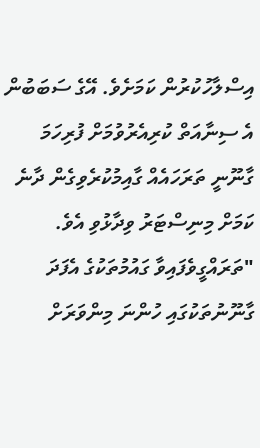އިސްލާހުކުރުން ކަމަށެވެ. އޭގެ ސަބަބުން އެ ސިނާއަތް ކުރިއެރުވުމަށް ފުރިހަމަ ގާނޫނީ ތަރަހައެއް ގާއިމުކުރެވިގެން ދާނެ ކަމަށް މިނިސްޓަރު ވިދާޅުވި އެވެ.
"ތަރައްގީވެފައިވާ ގައުމުތަކުގެ އެފަދަ ގާނޫނުތަކުގައި ހުންނަ މިންވަރަށް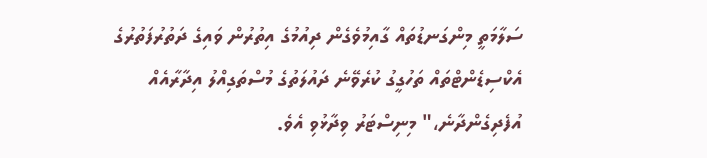ސަލާމަތީ މިންގަނޑުތައް ގާއިމުވެގެން ދިއުމުގެ އިތުރުން ވައިގެ ދަތުރުފަތުރުގެ އެކްސިޑެންޓްތައް ތަހުގީގު ކުރެވޭނެ ދައުލަތުގެ މުސްތަގިއްލު އިދާރާއެއް އުފެދިގެންދާނެ،" މިނިސްޓަރު ވިދާޅުވި އެވެ.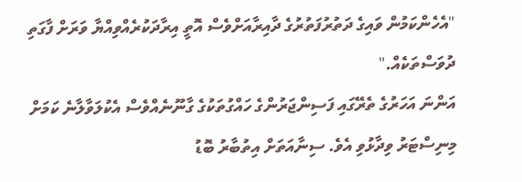"އެހެންކަމުން ވައިގެ ދަތުރުފަތުރުގެ ދާއިރާއަށްވެސް އޮތީ އިރާދަކުރެއްވިއްޔާ ވަރަށް ފާގަތި ދުވަސްތަކެއް."
އަންނަ އަހަރުގެ ތެރޭގައި ފަސިންޖަރުންގެ ހައްގުތަކުގެ ގާނޫނެއްވެސް އެކުލަވާލާނެ ކަމަށް މިނިސްޓަރު ވިދާޅުވި އެވެ. ސިނާއަތަށް އިތުބާރު ބޮޑު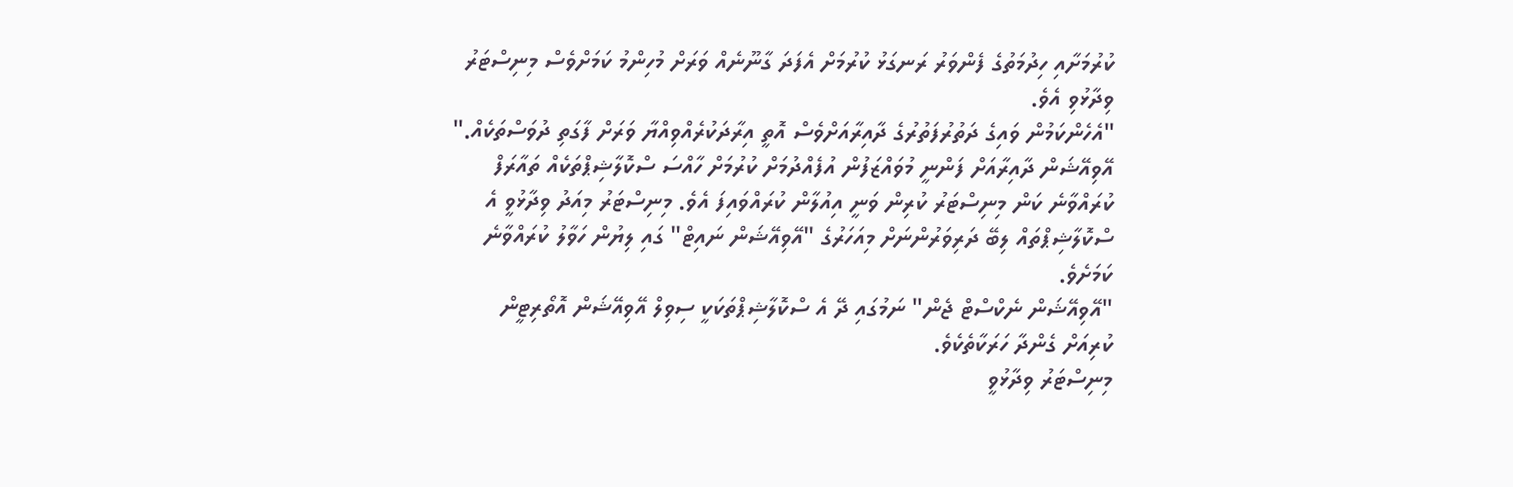ކުރުމަށާއި ހިދުމަތުގެ ފެންވަރު ރަނގަޅު ކުރުމަށް އެފަދަ ގާނޫނެއް ވަރަށް މުހިންމު ކަމަށްވެސް މިނިސްޓަރު ވިދާޅުވި އެވެ.
"އެހެންކަމުން ވައިގެ ދަތުރުފަތުރުގެ ދާއިރާއަށްވެސް އޮތީ އިރާދަކުރެއްވިއްޔާ ވަރަށް ފާގަތި ދުވަސްތަކެއް."
އޭވިއޭޝަން ދާއިރާއަށް ފަންނީ މުވައްޒަފުން އުފެއްދުމަށް ކުރުމަށް ހާއްސަ ސްކޮލާޝިޕްތަކެއް ތައާރަފް ކުރައްވާނެ ކަން މިނިސްޓަރު ކުރިން ވަނީ އިއުލާން ކުރައްވައިފަ އެވެ. މިނިސްޓަރު މިއަދު ވިދާޅުވީ އެ ސްކޮލާޝިޕްތައް ލިބޭ ދަރިވަރުންނަށް މިއަހަރުގެ "އޭވިއޭޝަން ނައިޓް" ގައި ލިޔުން ހަވާލު ކުރައްވާނެ ކަމަށެވެ.
"އޭވިއޭޝަން ނެކްސްޓް ޖެން" ނަމުގައި ދޭ އެ ސްކޮލާޝިޕްތަކަކީ ސިވިލް އޭވިއޭޝަން އޮތޯރިޓީން ކުރިއަށް ގެންދާ ހަރަކާތެކެވެ.
މިނިސްޓަރު ވިދާޅުވީ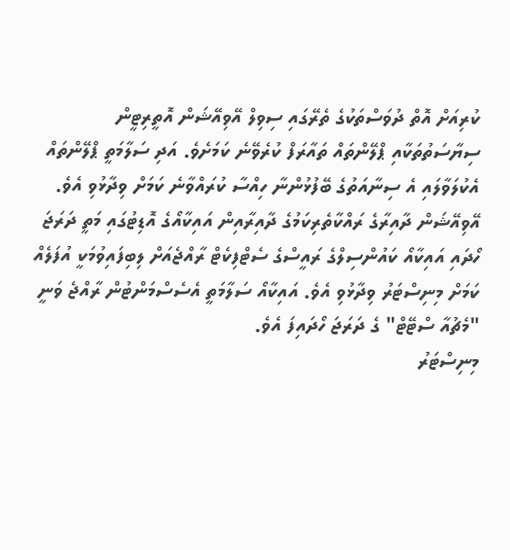ކުރިއަށް އޮތް ދުވަސްތަކުގެ ތެރޭގައި ސިވިލް އޭވިއޭޝަން އޮތީރިޓީން ސިޔާސަތުތަކާއި ޕްލޭންތައް ތައާރަފް ކުރެވޭނެ ކަމަށެވެ. އަދި ސަލާމަތީ ޕްލޭންތައް އެކުލަވާލައި އެ ސިނާއަތުގެ ބޭފުޅުންނާ ހިއްސާ ކުރައްވާނެ ކަމަށް ވިދާޅުވި އެވެ.
އޭވިއޭޝަން ދާއިރާގެ ރައްކާތެރިކަމުގެ ދާއިރާއިން އައިކާއޯގެ އޮޑިޓުގައި މަތީ ދަރަޖަ ހޯދައި އައިކާއޯ ކައުންސިލްގެ ރައީސްގެ ސެޓްފިކެޓް ރާއްޖެއަށް ލިބިފައިވުމަކީ އުފަލެއް ކަމަށް މިނިސްޓަރު ވިދާޅުވި އެވެ. އައިކާއޯ ސަލާމަތީ އެސެސްމަންޓުން ރާއްޖެ ވަނީ "މެޗުއާ ސްޓޭޓް" ގެ ދަރަޖަ ހޯދައިފަ އެވެ.
މިނިސްޓަރު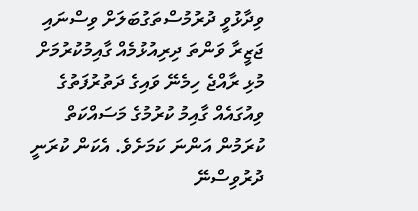ވިދާޅުވީ ދުރުމުސްތަގުބަލަށް ވިސްނައި ޖަޒީރާ ވަންތަ ދިރިއުޅުމެއް ގާއިމުކުރުމަށް މުޅި ރާއްޖެ ހިމެނޭ ވައިގެ ދަތުރުފަތުގެ ވިއުގައެއް ގާއިމު ކުރުމުގެ މަސައްކަތް ކުރަމުން އަންނަ ކަމަށެވެ. އެކަން ކުރަނީ ދުރުވިސްނޭ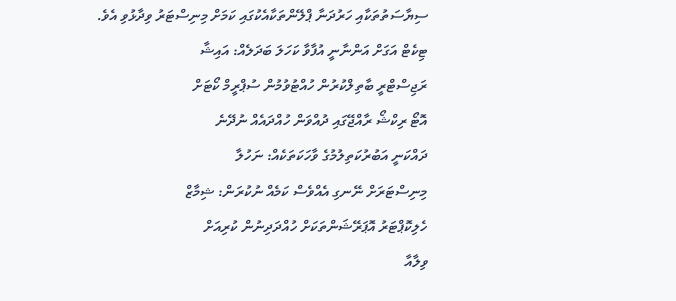ސިޔާސަތުތަކާއި ހަރުދަނާ ޕްލޭންތަކާއެކުގައި ކަމަށް މިނިސްޓަރު ވިދާޅުވި އެވެ.
ޓިކެޓް އަގަށް އަންނާނީ އުފާވާ ކަހަލަ ބަދަލެއް: އައިޝާ
ރަޖިސްޓްރީ ބާތިލްކުރުން ހުއްޓުވުމުން ސުޕްރީމް ކޯޓަށް
އޮޓޯ ރިކްޝޯ ރާއްޖޭގައި ދުއްވަން ހުއްދައެއް ނުދޭނެ
ދައްކަނީ އަބުރުކަތިލުމުގެ ވާހަކަތަކެއް: ނަހުލާ
މިނިސްޓަރަށް ނޭނގި އެއްވެސް ކަމެއް ނުކުރަން: ޝިމާޒް
ހެލިކޮޕްޓަރު އޮޕަރޭޝަންތަކަށް ހުއްދަދިނުން ކުރިއަށް
ވިލާއާ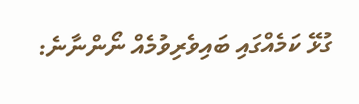ގުޅޭ ކަމެއްގައި ބައިވެރިވުމެއް ނޯންނާނެ: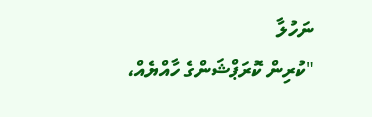ނަހުލާ
"ކުރިން ކޮރަޕްޝަންގެ ހާއްޔެއް،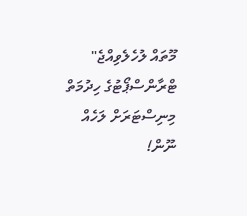މޫތައް ލުހެލެވިއްޖެ"
ޓްރާންސްޕޯޓުގެ ހިދުމަތް މިނިސްޓަރަށް ލަހެއް ނޫން!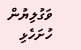ވަގުލިޔުން ހުށަހެޅި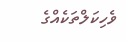ވެހިކަލްތަކެއްގެ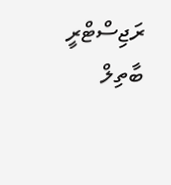ރަޖިސްޓްރީ ބާތިލް